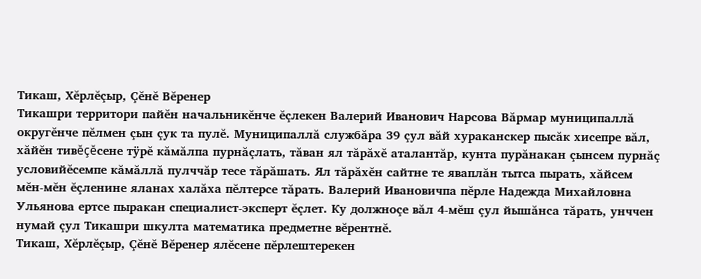Тикаш, Хĕрлĕçыр, Çĕнĕ Вĕренер
Тикашри территори пайĕн начальникĕнче ĕçлекен Валерий Иванович Нарсова Вăрмар муниципаллă округĕнче пĕлмен çын çук та пулĕ. Муниципаллă службăра 39 çул вăй хураканскер пысăк хисепре вăл, хăйĕн тивĕçĕсене тÿрĕ кăмăлпа пурнăçлать, тăван ял тăрăхĕ аталантăр, кунта пурăнакан çынсем пурнăç условийĕсемпе кăмăллă пулччăр тесе тăрăшать. Ял тăрăхĕн сайтне те яваплăн тытса пырать, хăйсем мĕн-мĕн ĕçленине яланах халăха пĕлтерсе тăрать. Валерий Ивановичпа пĕрле Надежда Михайловна Ульянова ертсе пыракан специалист-эксперт ĕçлет. Ку должноçе вăл 4-мĕш çул йышăнса тăрать, унччен нумай çул Тикашри шкулта математика предметне вĕрентнĕ.
Тикаш, Хĕрлĕçыр, Çĕнĕ Вĕренер ялĕсене пĕрлештерекен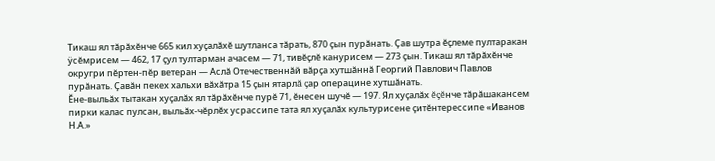Тикаш ял тăрăхĕнче 665 кил хуçалăхĕ шутланса тăрать, 870 çын пурăнать. Çав шутра ĕçлеме пултаракан ÿсĕмрисем — 462, 17 çул тултарман ачасем — 71, тивĕçлĕ канурисем — 273 çын. Тикаш ял тăрăхĕнче округри пĕртен-пĕр ветеран — Аслă Отечественнăй вăрçа хутшăннă Георгий Павлович Павлов пурăнать. Çавăн пекех хальхи вăхăтра 15 çын ятарлă çар операцине хутшăнать.
Ĕне-выльăх тытакан хуçалăх ял тăрăхĕнче пурĕ 71, ĕнесен шучĕ — 197. Ял хуçалăх ĕçĕнче тăрăшакансем пирки калас пулсан, выльăх-чĕрлĕх усрассипе тата ял хуçалăх культурисене çитĕнтерессипе «Иванов Н.А.»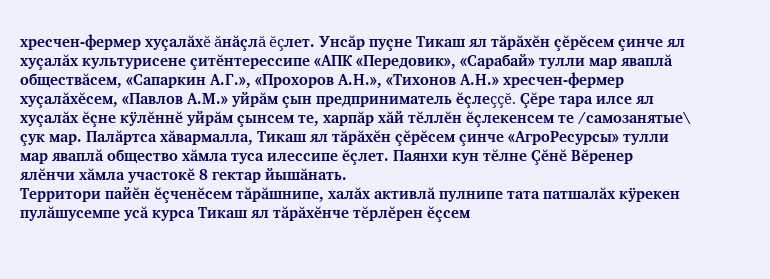хресчен-фермер хуçалăхĕ ăнăçлă ĕçлет. Унсăр пуçне Тикаш ял тăрăхĕн çĕрĕсем çинче ял хуçалăх культурисене çитĕнтерессипе «АПК «Передовик», «Сарабай» тулли мар яваплă обществăсем, «Сапаркин А.Г.», «Прохоров А.Н.», «Тихонов А.Н.» хресчен-фермер хуçалăхĕсем, «Павлов А.М.» уйрăм çын предприниматель ĕçлеççĕ. Çĕре тара илсе ял хуçалăх ĕçне кÿлĕннĕ уйрăм çынсем те, харпăр хăй тĕллĕн ĕçлекенсем те /самозанятые\ çук мар. Палăртса хăвармалла, Тикаш ял тăрăхĕн çĕрĕсем çинче «АгроРесурсы» тулли мар яваплă общество хăмла туса илессипе ĕçлет. Паянхи кун тĕлне Çĕнĕ Вĕренер ялĕнчи хăмла участокĕ 8 гектар йышăнать.
Территори пайĕн ĕçченĕсем тăрăшнипе, халăх активлă пулнипе тата патшалăх кÿрекен пулăшусемпе усă курса Тикаш ял тăрăхĕнче тĕрлĕрен ĕçсем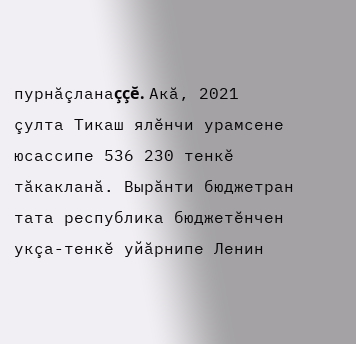пурнăçланаççĕ. Акă, 2021 çулта Тикаш ялĕнчи урамсене юсассипе 536 230 тенкĕ тăкакланă. Вырăнти бюджетран тата республика бюджетĕнчен укçа-тенкĕ уйăрнипе Ленин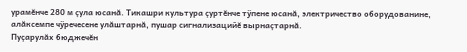урамĕнче 280 м çула юсанă. Тикашри культура çуртĕнче тÿпене юсанă, электричество оборудованине, алăксемпе чÿречесене улăштарнă, пушар сигнализацийĕ вырнаçтарнă.
Пуçарулăх бюджечĕн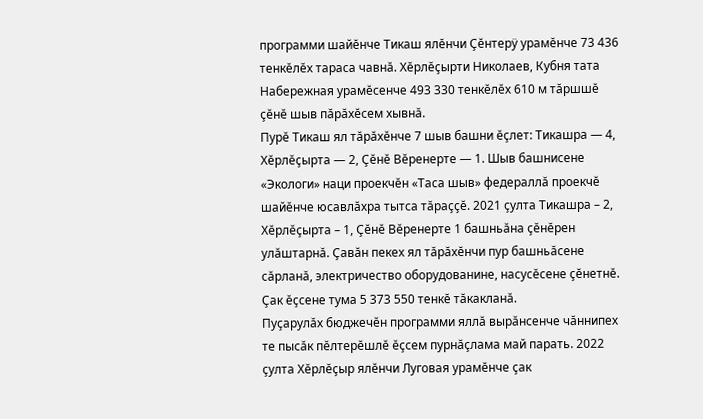программи шайĕнче Тикаш ялĕнчи Çĕнтерÿ урамĕнче 73 436 тенкĕлĕх тараса чавнă. Хĕрлĕçырти Николаев, Кубня тата Набережная урамĕсенче 493 330 тенкĕлĕх 610 м тăршшĕ çĕнĕ шыв пăрăхĕсем хывнă.
Пурĕ Тикаш ял тăрăхĕнче 7 шыв башни ĕçлет: Тикашра — 4, Хĕрлĕçырта — 2, Çĕнĕ Вĕренерте — 1. Шыв башнисене «Экологи» наци проекчĕн «Таса шыв» федераллă проекчĕ шайĕнче юсавлăхра тытса тăраççĕ. 2021 çулта Тикашра – 2, Хĕрлĕçырта – 1, Çĕнĕ Вĕренерте 1 башньăна çĕнĕрен улăштарнă. Çавăн пекех ял тăрăхĕнчи пур башньăсене сăрланă, электричество оборудованине, насусĕсене çĕнетнĕ. Çак ĕçсене тума 5 373 550 тенкĕ тăкакланă.
Пуçарулăх бюджечĕн программи яллă вырăнсенче чăннипех те пысăк пĕлтерĕшлĕ ĕçсем пурнăçлама май парать. 2022 çулта Хĕрлĕçыр ялĕнчи Луговая урамĕнче çак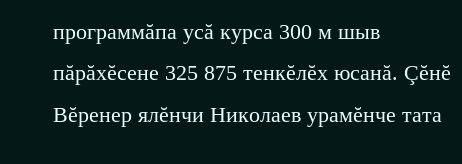программăпа усă курса 300 м шыв пăрăхĕсене 325 875 тенкĕлĕх юсанă. Çĕнĕ Вĕренер ялĕнчи Николаев урамĕнче тата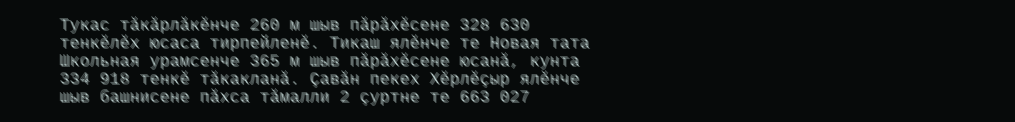Тукас тăкăрлăкĕнче 260 м шыв пăрăхĕсене 328 630 тенкĕлĕх юсаса тирпейленĕ. Тикаш ялĕнче те Новая тата Школьная урамсенче 365 м шыв пăрăхĕсене юсанă, кунта 334 918 тенкĕ тăкакланă. Çавăн пекех Хĕрлĕçыр ялĕнче шыв башнисене пăхса тăмалли 2 çуртне те 663 027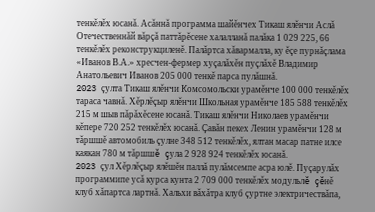тенкĕлĕх юсанă. Асăннă программа шайĕнчех Тикаш ялĕнчи Аслă Отечественнăй вăрçă паттăрĕсене халалланă палăка 1 029 225, 66 тенкĕлĕх реконструкциленĕ. Палăртса хăвармалла, ку ĕçе пурнăçлама «Иванов В.А.» хресчен-фермер хуçалăхĕн пуçлăхĕ Владимир Анатольевич Иванов 205 000 тенкĕ парса пулăшнă.
2023 çулта Тикаш ялĕнчи Комсомольски урамĕнче 100 000 тенкĕлĕх тараса чавнă. Хĕрлĕçыр ялĕнчи Школьная урамĕнче 185 588 тенкĕлĕх 215 м шыв пăрăхĕсене юсанă. Тикаш ялĕнчи Николаев урамĕнчи кĕпере 720 252 тенкĕлĕх юсанă. Çавăн пекех Ленин урамĕнчи 128 м тăршшĕ автомобиль çулне 348 512 тенкĕлĕх, ялтан масар патне илсе каякан 780 м тăршшĕ çула 2 928 924 тенкĕлĕх юсанă.
2023 çул Хĕрлĕçыр ялĕшĕн паллă пулăмсемпе асра юлĕ. Пуçарулăх программипе усă курса кунта 2 709 000 тенкĕлĕх модульлĕ çĕнĕ клуб хăпартса лартнă. Хальхи вăхăтра клуб çуртне электричествăпа,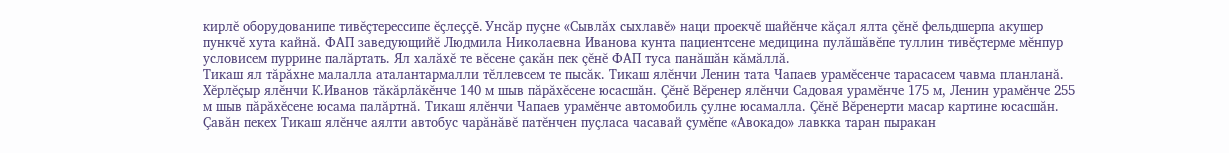кирлĕ оборудованипе тивĕçтерессипе ĕçлеççĕ. Унсăр пуçне «Сывлăх сыхлавĕ» наци проекчĕ шайĕнче кăçал ялта çĕнĕ фельдшерпа акушер пункчĕ хута кайнă. ФАП заведующийĕ Людмила Николаевна Иванова кунта пациентсене медицина пулăшăвĕпе туллин тивĕçтерме мĕнпур условисем пуррине палăртать. Ял халăхĕ те вĕсене çакăн пек çĕнĕ ФАП туса панăшăн кăмăллă.
Тикаш ял тăрăхне малалла аталантармалли тĕллевсем те пысăк. Тикаш ялĕнчи Ленин тата Чапаев урамĕсенче тарасасем чавма планланă. Хĕрлĕçыр ялĕнчи К.Иванов тăкăрлăкĕнче 140 м шыв пăрăхĕсене юсасшăн. Çĕнĕ Вĕренер ялĕнчи Садовая урамĕнче 175 м, Ленин урамĕнче 255 м шыв пăрăхĕсене юсама палăртнă. Тикаш ялĕнчи Чапаев урамĕнче автомобиль çулне юсамалла. Çĕнĕ Вĕренерти масар картине юсасшăн. Çавăн пекех Тикаш ялĕнче аялти автобус чарăнăвĕ патĕнчен пуçласа часавай çумĕпе «Авокадо» лавкка таран пыракан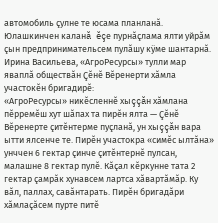автомобиль çулне те юсама планланă. Юлашкинчен каланă ĕçе пурнăçлама ялти уйрăм çын предпринимательсем пулăшу кÿме шантарнă.
Ирина Васильева, «АгроРесурсы» тулли мар яваплă обществăн Çĕнĕ Вĕренерти хăмла участокĕн бригадирĕ:
«АгроРесурсы» никĕсленнĕ хыççăн хăмлана пĕрремĕш хут шăпах та пирĕн ялта — Çĕнĕ Вĕренерте çитĕнтерме пуçланă, ун хыççăн вара ытти ялсенче те. Пирĕн участокра «симĕс ылтăна» унччен 6 гектар çинче çитĕнтернĕ пулсан, малашне 8 гектар пулĕ. Кăçал кĕркунне тата 2 гектар çамрăк хунавсем лартса хăвартăмăр. Ку вăл, паллах, савăнтарать. Пирĕн бригадăри хăмлаçăсем пурте питĕ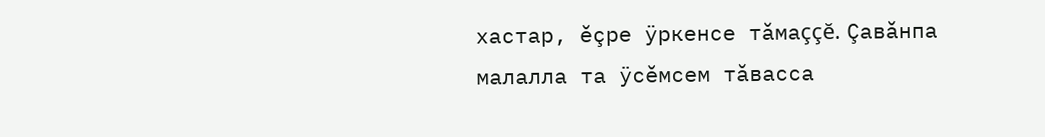хастар, ĕçре ÿркенсе тăмаççĕ. Çавăнпа малалла та ÿсĕмсем тăвасса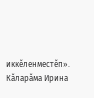иккĕленместĕп».
Кăларăма Ирина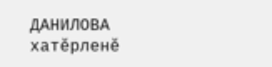ДАНИЛОВА хатĕрленĕ